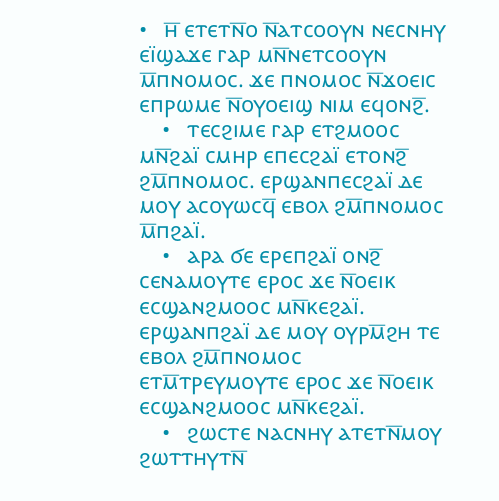•   ⲏ̅ ⲉⲧⲉⲧⲛ̅ⲟ ⲛ̅ⲁⲧⲥⲟⲟⲩⲛ ⲛⲉⲥⲛⲏⲩ ⲉⲓ̈ϣⲁϫⲉ ⲅⲁⲣ ⲙⲛ̅ⲛⲉⲧⲥⲟⲟⲩⲛ ⲙ̅ⲡⲛⲟⲙⲟⲥ. ϫⲉ ⲡⲛⲟⲙⲟⲥ ⲛ̅ϫⲟⲉⲓⲥ ⲉⲡⲣⲱⲙⲉ ⲛ̅ⲟⲩⲟⲉⲓϣ ⲛⲓⲙ ⲉϥⲟⲛϩ̅.
    •   ⲧⲉⲥϩⲓⲙⲉ ⲅⲁⲣ ⲉⲧϩⲙⲟⲟⲥ ⲙⲛ̅ϩⲁⲓ̈ ⲥⲙⲏⲣ ⲉⲡⲉⲥϩⲁⲓ̈ ⲉⲧⲟⲛϩ̅ ϩⲙ̅ⲡⲛⲟⲙⲟⲥ. ⲉⲣϣⲁⲛⲡⲉⲥϩⲁⲓ̈ ⲇⲉ ⲙⲟⲩ ⲁⲥⲟⲩⲱⲥϥ̅ ⲉⲃⲟⲗ ϩⲙ̅ⲡⲛⲟⲙⲟⲥ ⲙ̅ⲡϩⲁⲓ̈.
    •   ⲁⲣⲁ ϭⲉ ⲉⲣⲉⲡϩⲁⲓ̈ ⲟⲛϩ̅ ⲥⲉⲛⲁⲙⲟⲩⲧⲉ ⲉⲣⲟⲥ ϫⲉ ⲛ̅ⲟⲉⲓⲕ ⲉⲥϣⲁⲛϩⲙⲟⲟⲥ ⲙⲛ̅ⲕⲉϩⲁⲓ̈. ⲉⲣϣⲁⲛⲡϩⲁⲓ̈ ⲇⲉ ⲙⲟⲩ ⲟⲩⲣⲙ̅ϩⲏ ⲧⲉ ⲉⲃⲟⲗ ϩⲙ̅ⲡⲛⲟⲙⲟⲥ ⲉⲧⲙ̅ⲧⲣⲉⲩⲙⲟⲩⲧⲉ ⲉⲣⲟⲥ ϫⲉ ⲛ̅ⲟⲉⲓⲕ ⲉⲥϣⲁⲛϩⲙⲟⲟⲥ ⲙⲛ̅ⲕⲉϩⲁⲓ̈.
    •   ϩⲱⲥⲧⲉ ⲛⲁⲥⲛⲏⲩ ⲁⲧⲉⲧⲛ̅ⲙⲟⲩ ϩⲱⲧⲧⲏⲩⲧⲛ̅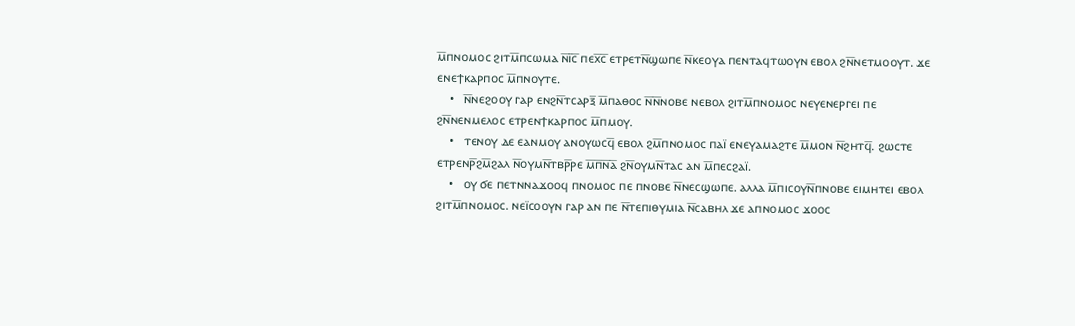ⲙ̅ⲡⲛⲟⲙⲟⲥ ϩⲓⲧⲙ̅ⲡⲥⲱⲙⲁ ⲛ̅ⲓ̅ⲥ̅ ⲡⲉⲭ̅ⲥ̅ ⲉⲧⲣⲉⲧⲛ̅ϣⲱⲡⲉ ⲛ̅ⲕⲉⲟⲩⲁ ⲡⲉⲛⲧⲁϥⲧⲱⲟⲩⲛ ⲉⲃⲟⲗ ϩⲛ̅ⲛⲉⲧⲙⲟⲟⲩⲧ. ϫⲉ ⲉⲛⲉϯⲕⲁⲣⲡⲟⲥ ⲙ̅ⲡⲛⲟⲩⲧⲉ.
    •   ⲛ̅ⲛⲉϩⲟⲟⲩ ⲅⲁⲣ ⲉⲛϩⲛ̅ⲧⲥⲁⲣⲝ̅ ⲙ̅ⲡⲁⲑⲟⲥ ⲛ̅ⲛ̅ⲛⲟⲃⲉ ⲛⲉⲃⲟⲗ ϩⲓⲧⲙ̅ⲡⲛⲟⲙⲟⲥ ⲛⲉⲩⲉⲛⲉⲣⲅⲉⲓ ⲡⲉ ϩⲛ̅ⲛⲉⲛⲙⲉⲗⲟⲥ ⲉⲧⲣⲉⲛϯⲕⲁⲣⲡⲟⲥ ⲙ̅ⲡⲙⲟⲩ.
    •   ⲧⲉⲛⲟⲩ ⲇⲉ ⲉⲁⲛⲙⲟⲩ ⲁⲛⲟⲩⲱⲥϥ̅ ⲉⲃⲟⲗ ϩⲙ̅ⲡⲛⲟⲙⲟⲥ ⲡⲁⲓ̈ ⲉⲛⲉⲩⲁⲙⲁϩⲧⲉ ⲙ̅ⲙⲟⲛ ⲛ̅ϩⲏⲧϥ̅. ϩⲱⲥⲧⲉ ⲉⲧⲣⲉⲛⲣ̅ϩⲙ̅ϩⲁⲗ ⲛ̅ⲟⲩⲙⲛ̅ⲧⲃⲣ̅ⲣⲉ ⲙ̅ⲡ̅ⲛ̅ⲁ̅ ϩⲛ̅ⲟⲩⲙⲛ̅ⲧⲁⲥ ⲁⲛ ⲙ̅ⲡⲉⲥϩⲁⲓ̈.
    •   ⲟⲩ ϭⲉ ⲡⲉⲧⲛⲛⲁϫⲟⲟϥ ⲡⲛⲟⲙⲟⲥ ⲡⲉ ⲡⲛⲟⲃⲉ ⲛ̅ⲛⲉⲥϣⲱⲡⲉ. ⲁⲗⲗⲁ ⲙ̅ⲡⲓⲥⲟⲩⲛ̅ⲡⲛⲟⲃⲉ ⲉⲓⲙⲏⲧⲉⲓ ⲉⲃⲟⲗ ϩⲓⲧⲙ̅ⲡⲛⲟⲙⲟⲥ. ⲛⲉⲓ̈ⲥⲟⲟⲩⲛ ⲅⲁⲣ ⲁⲛ ⲡⲉ ⲛ̅ⲧⲉⲡⲓⲑⲩⲙⲓⲁ ⲛ̅ⲥⲁⲃⲏⲗ ϫⲉ ⲁⲡⲛⲟⲙⲟⲥ ϫⲟⲟⲥ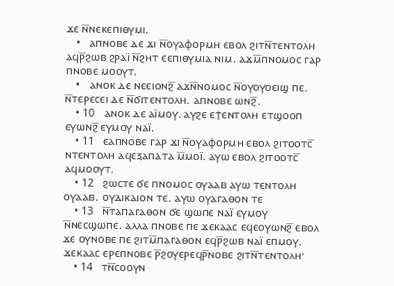ϫⲉ ⲛ̅ⲛⲉⲕⲉⲡⲓⲑⲩⲙⲓ.
    •   ⲁⲡⲛⲟⲃⲉ ⲇⲉ ϫⲓ ⲛ̅ⲟⲩⲁⲫⲟⲣⲙⲏ ⲉⲃⲟⲗ ϩⲓⲧⲛ̅ⲧⲉⲛⲧⲟⲗⲏ ⲁϥⲣ̅ϩⲱⲃ ϩⲣⲁⲓ̈ ⲛ̅ϩⲏⲧ ⲉⲉⲡⲓⲑⲩⲙⲓⲁ ⲛⲓⲙ. ⲁϫⲙ̅ⲡⲛⲟⲙⲟⲥ ⲅⲁⲣ ⲡⲛⲟⲃⲉ ⲙⲟⲟⲩⲧ.
    •   ⲁⲛⲟⲕ ⲇⲉ ⲛⲉⲉⲓⲟⲛϩ̅ ⲁϫⲛ̅ⲛⲟⲙⲟⲥ ⲛ̅ⲟⲩⲟⲩⲟⲉⲓϣ ⲡⲉ. ⲛ̅ⲧⲉⲣⲉⲥⲉⲓ ⲇⲉ ⲛ̅ϭⲓⲧⲉⲛⲧⲟⲗⲏ. ⲁⲡⲛⲟⲃⲉ ⲱⲛϩ̅.
    • 10   ⲁⲛⲟⲕ ⲇⲉ ⲁⲓ̈ⲙⲟⲩ. ⲁⲩϩⲉ ⲉϯⲉⲛⲧⲟⲗⲏ ⲉⲧϣⲟⲟⲡ ⲉⲩⲱⲛϩ̅ ⲉⲩⲙⲟⲩ ⲛⲁⲓ̈.
    • 11   ⲉⲁⲡⲛⲟⲃⲉ ⲅⲁⲣ ϫⲓ ⲛ̅ⲟⲩⲁⲫⲟⲣⲙⲏ ⲉⲃⲟⲗ ϩⲓⲧⲟⲟⲧⲥ̅ ⲛⲧⲉⲛⲧⲟⲗⲏ ⲁϥⲉⲝⲁⲡⲁⲧⲁ ⲙ̅ⲙⲟⲓ̈. ⲁⲩⲱ ⲉⲃⲟⲗ ϩⲓⲧⲟⲟⲧⲥ̅ ⲁϥⲙⲟⲟⲩⲧ.
    • 12   ϩⲱⲥⲧⲉ ϭⲉ ⲡⲛⲟⲙⲟⲥ ⲟⲩⲁⲁⲃ ⲁⲩⲱ ⲧⲉⲛⲧⲟⲗⲏ ⲟⲩⲁⲁⲃ. ⲟⲩⲇⲓⲕⲁⲓⲟⲛ ⲧⲉ. ⲁⲩⲱ ⲟⲩⲁⲅⲁⲑⲟⲛ ⲧⲉ
    • 13   ⲛ̅ⲧⲁⲡⲁⲅⲁⲑⲟⲛ ϭⲉ ϣⲱⲡⲉ ⲛⲁⲓ̈ ⲉⲩⲙⲟⲩ ⲛ̅ⲛⲉⲥϣⲱⲡⲉ. ⲁⲗⲗⲁ ⲡⲛⲟⲃⲉ ⲡⲉ ϫⲉⲕⲁⲁⲥ ⲉϥⲉⲟⲩⲱⲛϩ̅ ⲉⲃⲟⲗ ϫⲉ ⲟⲩⲛⲟⲃⲉ ⲡⲉ ϩⲓⲧⲙ̅ⲡⲁⲅⲁⲑⲟⲛ ⲉϥⲣ̅ϩⲱⲃ ⲛⲁⲓ̈ ⲉⲡⲙⲟⲩ. ϫⲉⲕⲁⲁⲥ ⲉⲣⲉⲡⲛⲟⲃⲉ ⲣ̅ϩⲟⲩⲉⲣⲉϥⲣ̅ⲛⲟⲃⲉ ϩⲓⲧⲛ̅ⲧⲉⲛⲧⲟⲗⲏ·
    • 14   ⲧⲛ̅ⲥⲟⲟⲩⲛ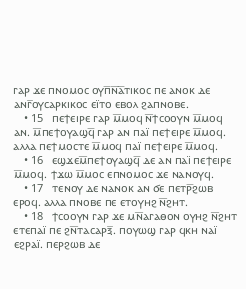ⲅⲁⲣ ϫⲉ ⲡⲛⲟⲙⲟⲥ ⲟⲩⲡ̅ⲛ̅ⲁ̅ⲧⲓⲕⲟⲥ ⲡⲉ ⲁⲛⲟⲕ ⲇⲉ ⲁⲛⲅ̅ⲟⲩⲥⲁⲣⲕⲓⲕⲟⲥ ⲉⲓ̈ⲧⲟ ⲉⲃⲟⲗ ϩⲁⲡⲛⲟⲃⲉ.
    • 15   ⲡⲉϯⲉⲓⲣⲉ ⲅⲁⲣ ⲙ̅ⲙⲟϥ ⲛ̅ϯⲥⲟⲟⲩⲛ ⲙ̅ⲙⲟϥ ⲁⲛ. ⲙ̅ⲡⲉϯⲟⲩⲁϣϥ̅ ⲅⲁⲣ ⲁⲛ ⲡⲁⲓ̈ ⲡⲉϯⲉⲓⲣⲉ ⲙ̅ⲙⲟϥ. ⲁⲗⲗⲁ ⲡⲉϯⲙⲟⲥⲧⲉ ⲙ̅ⲙⲟϥ ⲡⲁⲓ̈ ⲡⲉϯⲉⲓⲣⲉ ⲙ̅ⲙⲟϥ.
    • 16   ⲉϣϫⲉⲙ̅ⲡⲉϯⲟⲩⲁϣϥ̅ ⲇⲉ ⲁⲛ ⲡⲁⲓ̈ ⲡⲉϯⲉⲓⲣⲉ ⲙ̅ⲙⲟϥ. ϯϫⲱ ⲙ̅ⲙⲟⲥ ⲉⲡⲛⲟⲙⲟⲥ ϫⲉ ⲛⲁⲛⲟⲩϥ.
    • 17   ⲧⲉⲛⲟⲩ ⲇⲉ ⲛⲁⲛⲟⲕ ⲁⲛ ϭⲉ ⲡⲉⲧⲣ̅ϩⲱⲃ ⲉⲣⲟϥ. ⲁⲗⲗⲁ ⲡⲛⲟⲃⲉ ⲡⲉ ⲉⲧⲟⲩⲏϩ ⲛ̅ϩⲏⲧ.
    • 18   ϯⲥⲟⲟⲩⲛ ⲅⲁⲣ ϫⲉ ⲙⲛ̅ⲁⲅⲁⲑⲟⲛ ⲟⲩⲏϩ ⲛ̅ϩⲏⲧ ⲉⲧⲉⲡⲁⲓ̈ ⲡⲉ ϩⲛ̅ⲧⲁⲥⲁⲣⲝ̅. ⲡⲟⲩⲱϣ ⲅⲁⲣ ϥⲕⲏ ⲛⲁⲓ̈ ⲉϩⲣⲁⲓ̈. ⲡⲉⲣϩⲱⲃ ⲇⲉ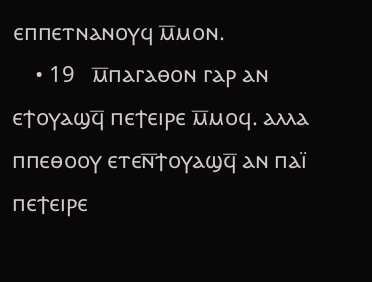ⲉⲡⲡⲉⲧⲛⲁⲛⲟⲩϥ ⲙ̅ⲙⲟⲛ.
    • 19   ⲙ̅ⲡⲁⲅⲁⲑⲟⲛ ⲅⲁⲣ ⲁⲛ ⲉϯⲟⲩⲁϣϥ̅ ⲡⲉϯⲉⲓⲣⲉ ⲙ̅ⲙⲟϥ. ⲁⲗⲗⲁ ⲡⲡⲉⲑⲟⲟⲩ ⲉⲧⲉⲛ̅ϯⲟⲩⲁϣϥ̅ ⲁⲛ ⲡⲁⲓ̈ ⲡⲉϯⲉⲓⲣⲉ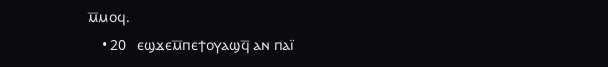ⲙ̅ⲙⲟϥ.
    • 20   ⲉϣϫⲉⲙ̅ⲡⲉϯⲟⲩⲁϣϥ̅ ⲁⲛ ⲡⲁⲓ̈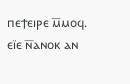ⲡⲉϯⲉⲓⲣⲉ ⲙ̅ⲙⲟϥ. ⲉⲓ̈ⲉ ⲛ̅ⲁⲛⲟⲕ ⲁⲛ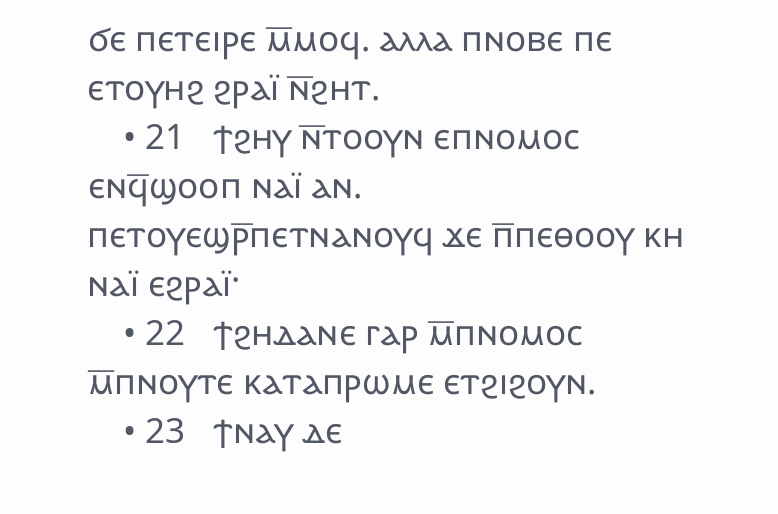ϭⲉ ⲡⲉⲧⲉⲓⲣⲉ ⲙ̅ⲙⲟϥ. ⲁⲗⲗⲁ ⲡⲛⲟⲃⲉ ⲡⲉ ⲉⲧⲟⲩⲏϩ ϩⲣⲁⲓ̈ ⲛ̅ϩⲏⲧ.
    • 21   ϯϩⲏⲩ ⲛ̅ⲧⲟⲟⲩⲛ ⲉⲡⲛⲟⲙⲟⲥ ⲉⲛϥ̅ϣⲟⲟⲡ ⲛⲁⲓ̈ ⲁⲛ. ⲡⲉⲧⲟⲩⲉϣⲣ̅ⲡⲉⲧⲛⲁⲛⲟⲩϥ ϫⲉ ⲡ̅ⲡⲉⲑⲟⲟⲩ ⲕⲏ ⲛⲁⲓ̈ ⲉϩⲣⲁⲓ̈·
    • 22   ϯϩⲏⲇⲁⲛⲉ ⲅⲁⲣ ⲙ̅ⲡⲛⲟⲙⲟⲥ ⲙ̅ⲡⲛⲟⲩⲧⲉ ⲕⲁⲧⲁⲡⲣⲱⲙⲉ ⲉⲧϩⲓϩⲟⲩⲛ.
    • 23   ϯⲛⲁⲩ ⲇⲉ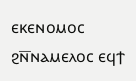ⲉⲕⲉⲛⲟⲙⲟⲥ ϩⲛ̅ⲛⲁⲙⲉⲗⲟⲥ ⲉϥϯ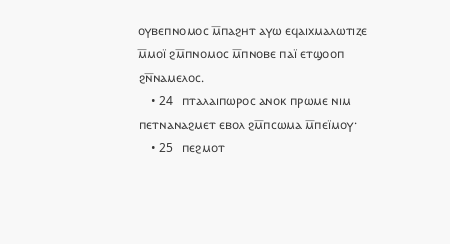ⲟⲩⲃⲉⲡⲛⲟⲙⲟⲥ ⲙ̅ⲡⲁϩⲏⲧ ⲁⲩⲱ ⲉϥⲁⲓⲭⲙⲁⲗⲱⲧⲓⲍⲉ ⲙ̅ⲙⲟⲓ̈ ϩⲙ̅ⲡⲛⲟⲙⲟⲥ ⲙ̅ⲡⲛⲟⲃⲉ ⲡⲁⲓ̈ ⲉⲧϣⲟⲟⲡ ϩⲛ̅ⲛⲁⲙⲉⲗⲟⲥ.
    • 24   ⲡⲧⲁⲗⲁⲓⲡⲱⲣⲟⲥ ⲁⲛⲟⲕ ⲡⲣⲱⲙⲉ ⲛⲓⲙ ⲡⲉⲧⲛⲁⲛⲁϩⲙⲉⲧ ⲉⲃⲟⲗ ϩⲙ̅ⲡⲥⲱⲙⲁ ⲙ̅ⲡⲉⲓ̈ⲙⲟⲩ·
    • 25   ⲡⲉϩⲙⲟⲧ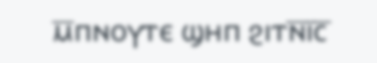ⲙ̅ⲡⲛⲟⲩⲧⲉ ϣⲏⲡ ϩⲓⲧⲛ̅ⲓ̅ⲥ̅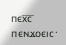ⲡⲉⲭ̅ⲥ̅ ⲡⲉⲛϫⲟⲉⲓⲥ·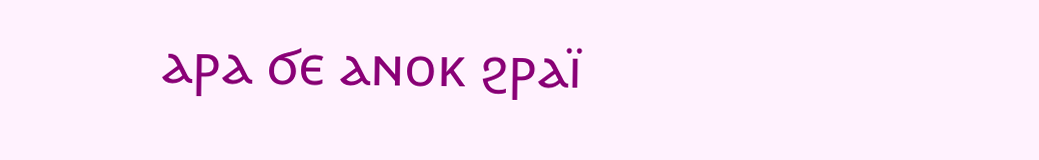ⲁⲣⲁ ϭⲉ ⲁⲛⲟⲕ ϩⲣⲁⲓ̈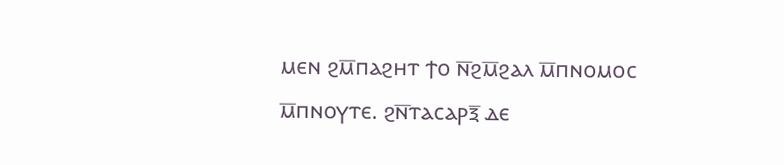ⲙⲉⲛ ϩⲙ̅ⲡⲁϩⲏⲧ ϯⲟ ⲛ̅ϩⲙ̅ϩⲁⲗ ⲙ̅ⲡⲛⲟⲙⲟⲥ ⲙ̅ⲡⲛⲟⲩⲧⲉ. ϩⲛ̅ⲧⲁⲥⲁⲣⲝ̅ ⲇⲉ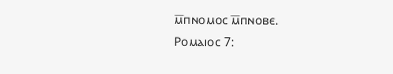ⲙ̅ⲡⲛⲟⲙⲟⲥ ⲙ̅ⲡⲛⲟⲃⲉ.
Ⲣⲟⲙⲁⲓⲟⲥ 7: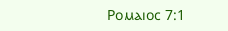Ⲣⲟⲙⲁⲓⲟⲥ 7:1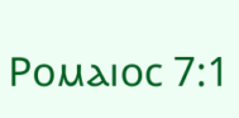Ⲣⲟⲙⲁⲓⲟⲥ 7:1